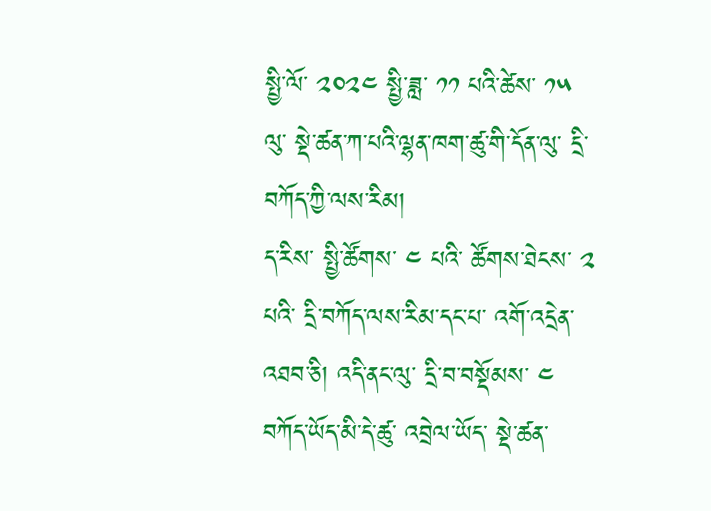སྤྱི་ལོ་ ༢༠༢༤ སྤྱི་ཟླ་ ༡༡ པའི་ཚེས་ ༡༥ ལུ་ སྡེ་ཚན་ཀ་པའི་ལྷན་ཁག་ཚུ་གི་དོན་ལུ་ དྲི་བཀོད་ཀྱི་ལས་རིམ།
ད་རིས་ སྤྱི་ཚོགས་ ༤ པའི་ ཚོགས་ཐེངས་ ༢ པའི་ དྲི་བཀོད་ལས་རིམ་དང་པ་ འགོ་འདྲེན་འཐབ་ཅི། འདི་ནང་ལུ་ དྲི་བ་བསྡོམས་ ༤ བཀོད་ཡོད་མི་དེ་ཚུ་ འབྲེལ་ཡོད་ སྡེ་ཚན་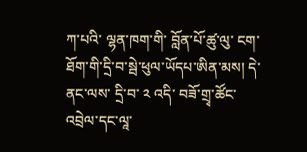ཀ་པའི་ ལྷན་ཁག་གི་ བློན་པོ་ཚུ་ལུ་ ངག་ཐོག་གི་དྲི་བ་སྦེ་ཕུལ་ཡོདཔ་ཨིན་མས། དེ་ནང་ལས་ དྲི་བ་ ༢ འདི་ བཟོ་གྲྭ་ཚོང་འབྲེལ་དང་ལཱ་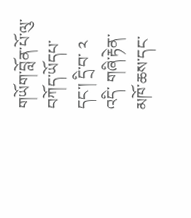གཡོག་བློན་པོ་ལུ་ བཀོད་ཡོདཔ་དང་། དྲི་བ་ ༢ འདི་ གཞི་རྟེན་མཁོ་ཆས་དང་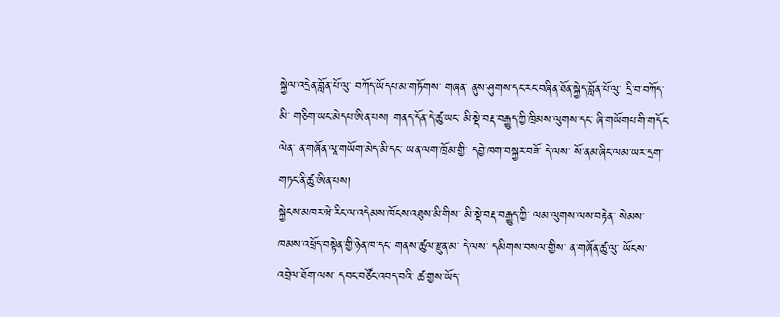སྐྱེལ་འདྲེན་བློན་པོ་ལུ་ བཀོད་ཡོདཔ་མ་གཏོགས་ གཞན་ ནུས་ཤུགས་དང་རང་བཞིན་ཐོན་སྐྱེད་བློན་པོ་ལུ་ དྲི་བ་བཀོད་མི་ གཅིག་ཡང་མེདཔ་ཨིན་པས། གནད་དོན་དེ་ཚུ་ཡང་ མི་སྡེ་བརྡ་བརྒྱུད་ཀྱི་ཁྲིམས་ལུགས་དང་ ཞི་གཡོགཔ་གི་གདོང་ལེན་ ན་གཞོན་ལཱ་གཡོག་མེད་མི་དང་ ཡན་ལག་ཁྲོམ་གྱི་ དབྱེ་ཁག་བསྐྱར་བཟོ་ དེ་ལས་ སོ་ནམ་ཞིང་ལམ་ཡར་དྲག་གཏང་ནི་ཚུ་ཨིན་པས།
སྐྱེངས་མཁར་ཝེ་རིང་ལ་འདེམས་ཁོངས་འཐུས་མི་གིས་ མི་སྡེ་བརྡ་བརྒྱུད་ཀྱི་ ལམ་ལུགས་ལས་བརྟེན་ སེམས་ཁམས་འཕྲོད་བསྟེན་གྱི་ཉེན་ཁ་དང་ གནས་ཚུལ་རྫུན་མ་ དེ་ལས་ དམིགས་བསལ་གྱིས་ ན་གཞོན་ཚུ་ལུ་ ཡོངས་འབྲེལ་ཐོག་ལས་ དབང་བཙོང་འབད་བའི་ ཚ་གྱས་ཡོད་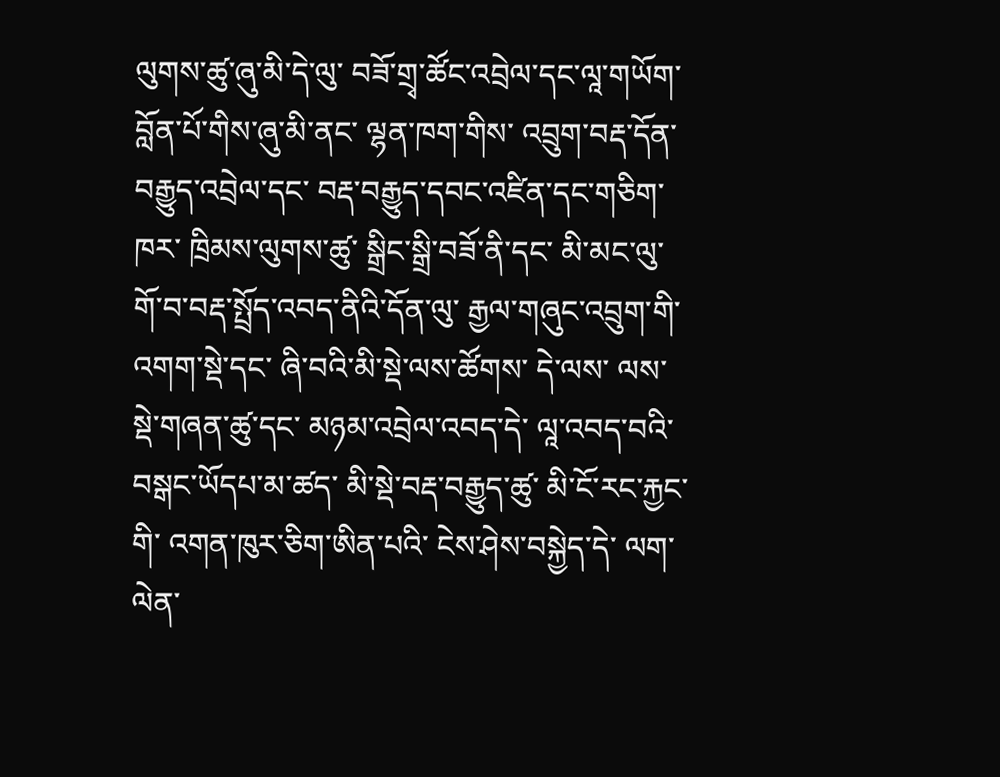ལུགས་ཚུ་ཞུ་མི་དེ་ལུ་ བཟོ་གྲྭ་ཚོང་འབྲེལ་དང་ལཱ་གཡོག་བློན་པོ་གིས་ཞུ་མི་ནང་ ལྷན་ཁག་གིས་ འབྲུག་བརྡ་དོན་བརྒྱུད་འབྲེལ་དང་ བརྡ་བརྒྱུད་དབང་འཛིན་དང་གཅིག་ཁར་ ཁྲིམས་ལུགས་ཚུ་ སྒྲིང་སྒྲི་བཟོ་ནི་དང་ མི་མང་ལུ་ གོ་བ་བརྡ་སྤྲོད་འབད་ནིའི་དོན་ལུ་ རྒྱལ་གཞུང་འབྲུག་གི་འགག་སྡེ་དང་ ཞི་བའི་མི་སྡེ་ལས་ཚོགས་ དེ་ལས་ ལས་སྡེ་གཞན་ཚུ་དང་ མཉམ་འབྲེལ་འབད་དེ་ ལཱ་འབད་བའི་བསྒང་ཡོདཔ་མ་ཚད་ མི་སྡེ་བརྡ་བརྒྱུད་ཚུ་ མི་ངོ་རང་རྐྱང་གི་ འགན་ཁུར་ཅིག་ཨིན་པའི་ ངེས་ཤེས་བསྐྱེད་དེ་ ལག་ལེན་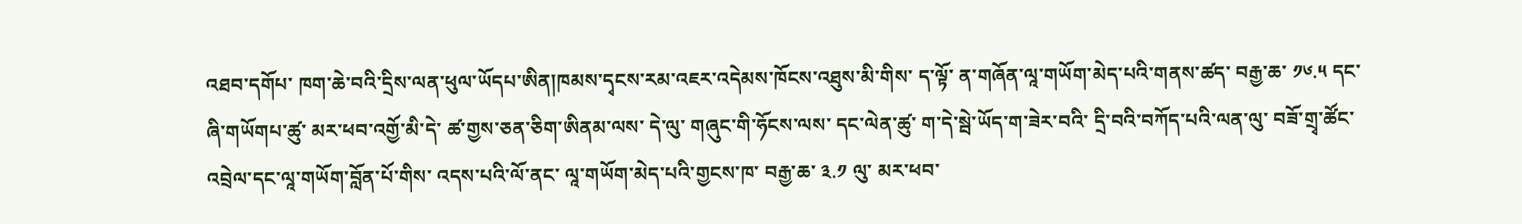འཐབ་དགོཔ་ ཁག་ཆེ་བའི་དྲིས་ལན་ཕུལ་ཡོདཔ་ཨིན།ཁམས་དྭངས་རམ་འཇར་འདེམས་ཁོངས་འཐུས་མི་གིས་ ད་ལྟོ་ ན་གཞོན་ལཱ་གཡོག་མེད་པའི་གནས་ཚད་ བརྒྱ་ཆ་ ༡༦.༥ དང་ ཞི་གཡོགཔ་ཚུ་ མར་ཕབ་འགྱོ་མི་དེ་ ཚ་གྱས་ཅན་ཅིག་ཨིནམ་ལས་ དེ་ལུ་ གཞུང་གི་ཧོངས་ལས་ དང་ལེན་ཚུ་ ག་དེ་སྦེ་ཡོད་ག་ཟེར་བའི་ དྲི་བའི་བཀོད་པའི་ལན་ལུ་ བཟོ་གྲྭ་ཚོང་འབྲེལ་དང་ལཱ་གཡོག་བློན་པོ་གིས་ འདས་པའི་ལོ་ནང་ ལཱ་གཡོག་མེད་པའི་གྱངས་ཁ་ བརྒྱ་ཆ་ ༣.༡ ལུ་ མར་ཕབ་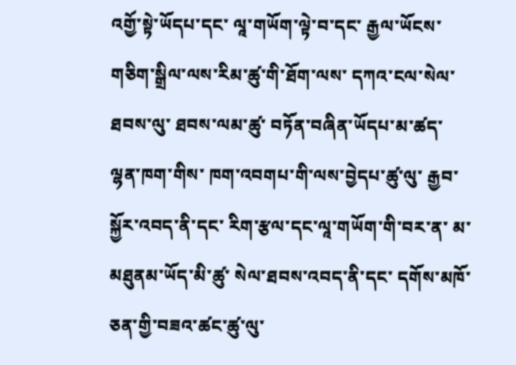འགྱོ་སྟེ་ཡོདཔ་དང་ ལཱ་གཡོག་ལྟེ་བ་དང་ རྒྱལ་ཡོངས་གཅིག་སྒྲིལ་ལས་རིམ་ཚུ་གི་ཐོག་ལས་ དཀའ་ངལ་སེལ་ཐབས་ལུ་ ཐབས་ལམ་ཚུ་ བཏོན་བཞིན་ཡོདཔ་མ་ཚད་ ལྷན་ཁག་གིས་ ཁག་འབགཔ་གི་ལས་བྱེདཔ་ཚུ་ལུ་ རྒྱབ་སྐྱོར་འབད་ནི་དང་ རིག་རྩལ་དང་ལཱ་གཡོག་གི་བར་ན་ མ་མཐུནམ་ཡོད་མི་ཚུ་ སེལ་ཐབས་འབད་ནི་དང་ དགོས་མཁོ་ཅན་གྱི་བཟའ་ཚང་ཚུ་ལུ་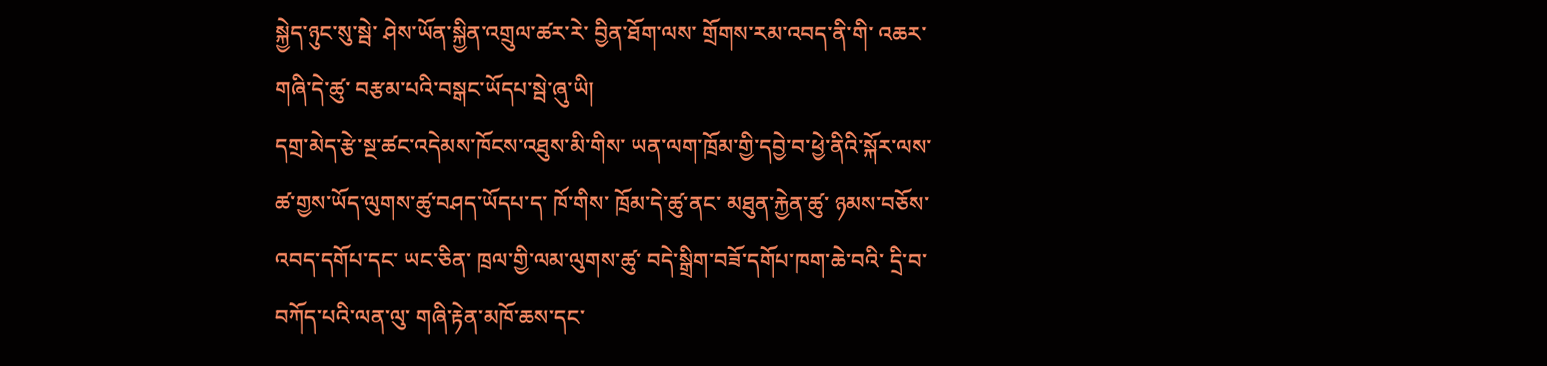སྐྱེད་ཉུང་སུ་སྦེ་ ཤེས་ཡོན་སྐྱིན་འགྲུལ་ཚར་རེ་ བྱིན་ཐོག་ལས་ གྲོགས་རམ་འབད་ནི་གི་ འཆར་གཞི་དེ་ཚུ་ བརྩམ་པའི་བསྒང་ཡོདཔ་སྦེ་ཞུ་ཡི།
དགྲ་མེད་རྩེ་སྔ་ཚང་འདེམས་ཁོངས་འཐུས་མི་གིས་ ཡན་ལག་ཁྲོམ་གྱི་དབྱེ་བ་ཕྱེ་ནིའི་སྐོར་ལས་ ཚ་གྱས་ཡོད་ལུགས་ཚུ་བཤད་ཡོདཔ་ད་ ཁོ་གིས་ ཁྲོམ་དེ་ཚུ་ནང་ མཐུན་རྐྱེན་ཚུ་ ཉམས་བཅོས་འབད་དགོཔ་དང་ ཡང་ཅིན་ ཁྲལ་གྱི་ལམ་ལུགས་ཚུ་ བདེ་སྒྲིག་བཟོ་དགོཔ་ཁག་ཆེ་བའི་ དྲི་བ་བཀོད་པའི་ལན་ལུ་ གཞི་རྟེན་མཁོ་ཆས་དང་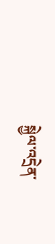སྐྱེལ་འདྲེན་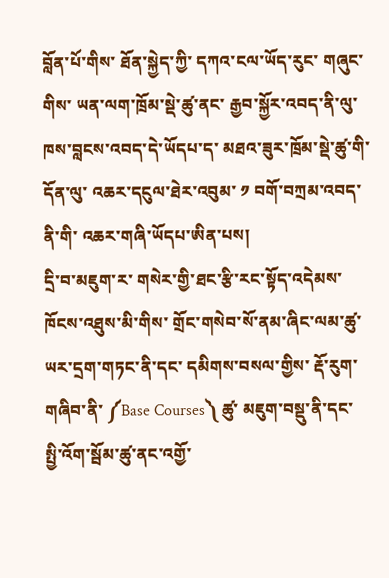བློན་པོ་གིས་ ཐོན་སྐྱེད་ཀྱི་ དཀའ་ངལ་ཡོད་རུང་ གཞུང་གིས་ ཡན་ལག་ཁྲོམ་སྡེ་ཚུ་ནང་ རྒྱབ་སྐྱོར་འབད་ནི་ལུ་ ཁས་བླངས་འབད་དེ་ཡོདཔ་ད་ མཐའ་ཟུར་ཁྲོམ་སྡེ་ཚུ་གི་དོན་ལུ་ འཆར་དངུལ་ཐེར་འབུམ་ ༡ བགོ་བཀྲམ་འབད་ནི་གི་ འཆར་གཞི་ཡོདཔ་ཨིན་པས།
དྲི་བ་མཇུག་ར་ གསེར་གྱི་ཐང་རྩི་རང་སྟོད་འདེམས་ཁོངས་འཐུས་མི་གིས་ གྲོང་གསེབ་སོ་ནམ་ཞིང་ལམ་ཚུ་ ཡར་དྲག་གཏང་ནི་དང་ དམིགས་བསལ་གྱིས་ རྡོ་རུག་གཞིབ་ནི་ ༼Base Courses༽ ཚུ་ མཇུག་བསྡུ་ནི་དང་ སྤྱི་འོག་སྦོམ་ཚུ་ནང་འགྱོ་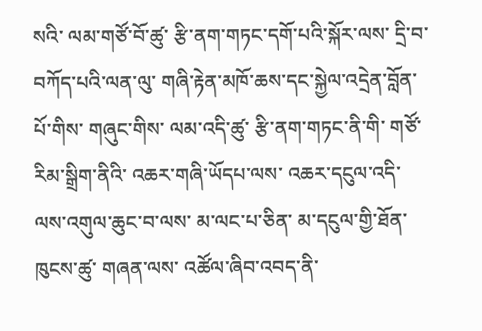སའི་ ལམ་གཙོ་བོ་ཚུ་ རྩི་ནག་གཏང་དགོ་པའི་སྐོར་ལས་ དྲི་བ་བཀོད་པའི་ལན་ལུ་ གཞི་རྟེན་མཁོ་ཆས་དང་སྐྱེལ་འདྲེན་བློན་པོ་གིས་ གཞུང་གིས་ ལམ་འདི་ཚུ་ རྩི་ནག་གཏང་ནི་གི་ གཙོ་རིམ་སྒྲིག་ནིའི་ འཆར་གཞི་ཡོདཔ་ལས་ འཆར་དངུལ་འདི་ ལས་འགུལ་ཆུང་བ་ལས་ མ་ལང་པ་ཅིན་ མ་དངུལ་གྱི་ཐོན་ཁུངས་ཚུ་ གཞན་ལས་ འཚོལ་ཞིབ་འབད་ནི་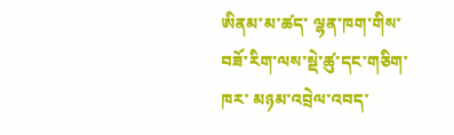ཨིནམ་མ་ཚད་ ལྷན་ཁག་གིས་ བཟོ་རིག་ལས་སྡེ་ཚུ་དང་གཅིག་ཁར་ མཉམ་འབྲེལ་འབད་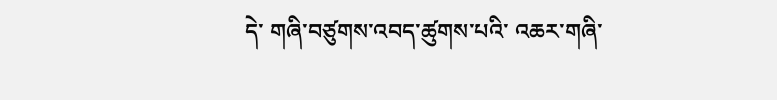དེ་ གཞི་བཙུགས་འབད་ཚུགས་པའི་ འཆར་གཞི་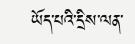ཡོད་པའི་དྲིས་ལན་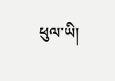ཕུལ་ཡི།